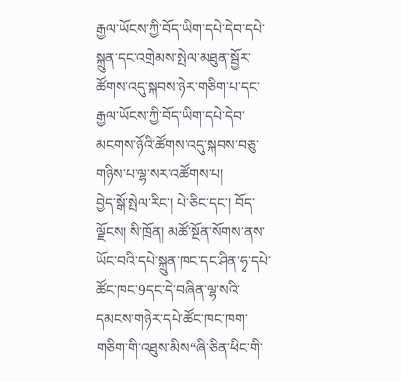རྒྱལ་ཡོངས་ཀྱི་བོད་ཡིག་དཔེ་དེབ་དཔེ་སྐྲུན་དང་འགྲེམས་སྤེལ་མཐུན་སྦྱོར་ཚོགས་འདུ་སྐབས་ཉེར་གཅིག་པ་དང་རྒྱལ་ཡོངས་ཀྱི་བོད་ཡིག་དཔེ་དེབ་མངགས་ཉོའི་ཚོགས་འདུ་སྐབས་བཅུ་གཉིས་པ་ལྷ་སར་འཚོགས་པ།
བྱེད་སྒོ་སྤེལ་རིང་། པེ་ཅིང་དང་། བོད་ལྗོངས། སི་ཁྲོན། མཚོ་སྔོན་སོགས་ནས་ཡོང་བའི་དཔེ་སྐྲུན་ཁང་དང་ཤིན་ཧྭ་དཔེ་ཚོང་ཁང་9དང་དེ་བཞིན་ལྷ་སའི་དམངས་གཉེར་དཔེ་ཚོང་ཁང་ཁག་གཅིག་གི་འཐུས་མིས“ཞི་ཅིན་ཕིང་གི་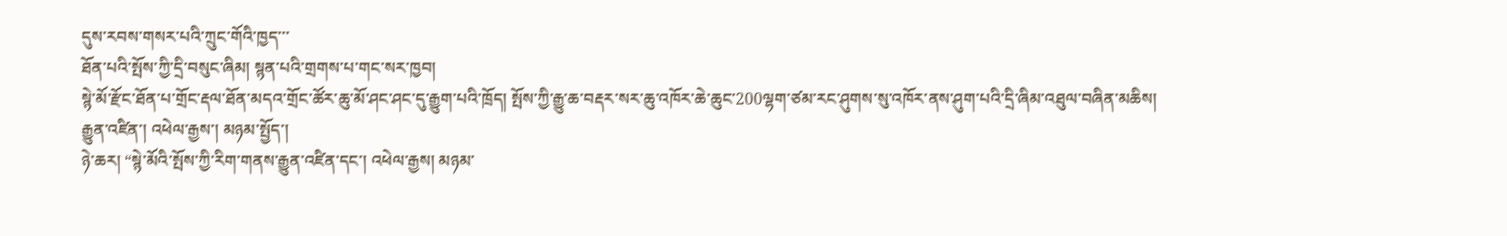དུས་རབས་གསར་པའི་ཀྲུང་གོའི་ཁྱད་་་
ཐོན་པའི་སྤོས་ཀྱི་དྲི་བསུང་ཞིམ། སྙན་པའི་གྲགས་པ་གང་སར་ཁྱབ།
སྙེ་མོ་རྫོང་ཐོན་པ་གྲོང་རྡལ་ཐོན་མདའ་གྲོང་ཚོར་ཆུ་མོ་ཤང་ཤང་དུ་རྒྱུག་པའི་ཁྲོད། སྤོས་ཀྱི་རྒྱུ་ཆ་བརྡར་སར་ཆུ་འཁོར་ཆེ་ཆུང་200ལྷག་ཙམ་རང་ཤུགས་སུ་འཁོར་ནས་ཤུག་པའི་དྲི་ཞིམ་འཐུལ་བཞིན་མཆིས།
རྒྱུན་འཛིན་། འཕེལ་རྒྱས་། མཉམ་སྤྱོད་།
ཉེ་ཆར། “སྙེ་མོའི་སྤོས་ཀྱི་རིག་གནས་རྒྱུན་འཛིན་དང་། འཕེལ་རྒྱས། མཉམ་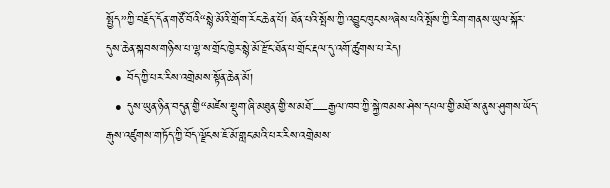སྤྱོད”ཀྱི་བརྗོད་དོན་གཙོ་བོའི“སྙེ་མོའི་གྲོག་རོང་ཆེན་པོ། ཐོན་པའི་སྤོས་ཀྱི་འབྱུང་ཁུངས”ཞེས་པའི་སྤོས་ཀྱི་རིག་གནས་ཡུལ་སྐོར་དུས་ཆེན་སྐབས་གཉིས་པ་ལྷ་ས་གྲོང་ཁྱེར་སྙེ་མོ་རྫོང་ཐོན་པ་གྲོང་རྡལ་དུ་འགོ་ཚུགས་པ་རེད།
  • བོད་ཀྱི་པར་རིས་འགྲེམས་སྟོན་ཆེན་མོ།
  • དུས་ཡུན་ཉིན་བདུན་གྱི“མཛེས་སྡུག་ཞི་མཐུན་གྱི་ས་མཐོ་—རྒྱལ་ཁབ་ཀྱི་སྐྱེ་ཁམས་ཤེས་དཔལ་གྱི་མཐོ་ས་ནུས་ཤུགས་ཡོད་རྒུས་འཛུགས་གཏོད་ཀྱི་བོད་ལྗོངས་ཇོ་མོ་གླང་མའི་པར་རིས་འགྲེམས་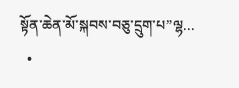སྟོན་ཆེན་མོ་སྐབས་བཅུ་དྲུག་པ”ལྷ...
  •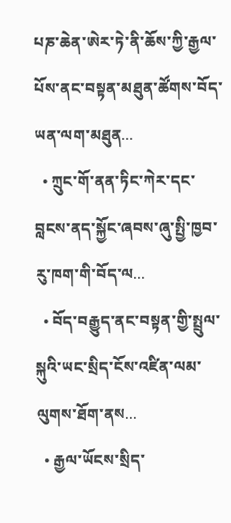པཎ་ཆེན་ཨེར་ཏེ་ནི་ཆོས་ཀྱི་རྒྱལ་པོས་ནང་བསྟན་མཐུན་ཚོགས་བོད་ཡན་ལག་མཐུན...
  • ཀྲུང་གོ་ནན་ཏིང་ཀེར་དང་བླངས་ནད་སྐྱོང་ཞབས་ཞུ་སྤྱི་ཁྱབ་རུ་ཁག་གི་བོད་ལ...
  • བོད་བརྒྱུད་ནང་བསྟན་གྱི་སྤྲུལ་སྐུའི་ཡང་སྲིད་ངོས་འཛིན་ལམ་ལུགས་ཐོག་ནས...
  • རྒྱལ་ཡོངས་སྲིད་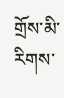གྲོས་མི་རིགས་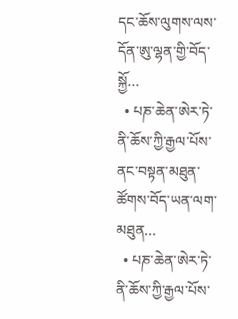དང་ཆོས་ལུགས་ལས་དོན་ཨུ་ལྷན་གྱི་བོད་སྐྱོ...
  • པཎ་ཆེན་ཨེར་ཏེ་ནི་ཆོས་ཀྱི་རྒྱལ་པོས་ནང་བསྟན་མཐུན་ཚོགས་བོད་ཡན་ལག་མཐུན...
  • པཎ་ཆེན་ཨེར་ཏེ་ནི་ཆོས་ཀྱི་རྒྱལ་པོས་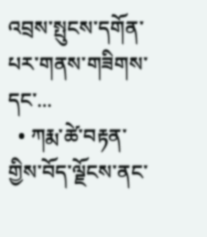འབྲས་སྤུངས་དགོན་པར་གནས་གཟིགས་དང་...
  • ཀརྨ་ཚེ་བརྟན་གྱིས་བོད་ལྗོངས་ནང་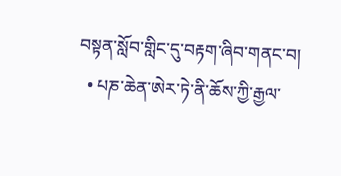བསྟན་སློབ་གླིང་དུ་བརྟག་ཞིབ་གནང་བ།
  • པཎ་ཆེན་ཨེར་ཏེ་ནི་ཆོས་ཀྱི་རྒྱལ་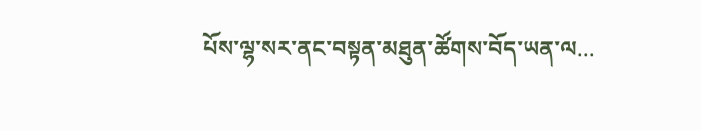པོས་ལྷ་སར་ནང་བསྟན་མཐུན་ཚོགས་བོད་ཡན་ལ...